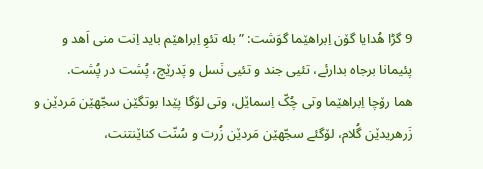9 گڑا هُدایا گۆن اِبراهێما گوَشت: ”بله تئوِ اِبراهێم باید اِنت منی اَهد و پئیمانا برجاه بدارئے، تئیی جند و تئیی نَسل و پَدرێچ، پُشت در پُشت.
هما رۆچا اِبراهێما وتی چُکّ اِسماێل، وتی لۆگا پێدا بوتگێن سجّهێن مَردێن و زَرهریدێن گُلام، لۆگئے سجّهێن مَردێن زُرت و سُنّت کناێنتنت،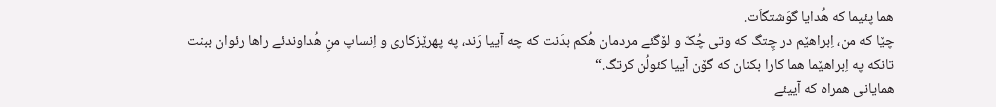هما پئیما که هُدایا گوَشتگاَت.
چێا که من، اِبراهێم در چِتگ که وتی چُکّ و لۆگئے مردمان هُکم بدَنت که چه آییا رَند، په پهرێزکاری و اِنساپ منِ هُداوندئے راها رئوان ببنت تانکه په اِبراهێما هما کارا بکنان که گۆن آییا کئولُن کرتگ.“
همایانی همراه که آییئے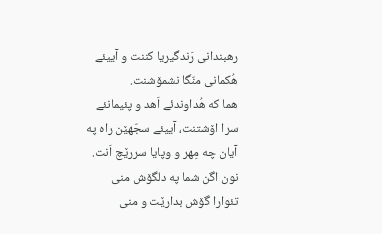رهبندانی رَندگیریا کننت و آییئے هُکمانی منّگا نشمۆشنت.
هما که هُداوندئے اَهد و پئیمانئے سرا اۆشتنت، آییئے سجّهێن راه په آیان چه مِهر و وپایا سررێچ اَنت.
نون اگن شما په دلگۆش منی تئوارا گۆش بدارێت و منی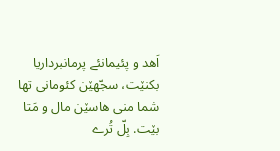اَهد و پئیمانئے پرمانبرداریا بکنێت، سجّهێن کئومانی تها شما منی هاسێن مال و مَتا بێت. بِلّ تُرے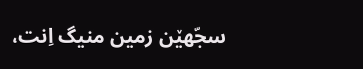سجّهێن زمین منیگ اِنت،